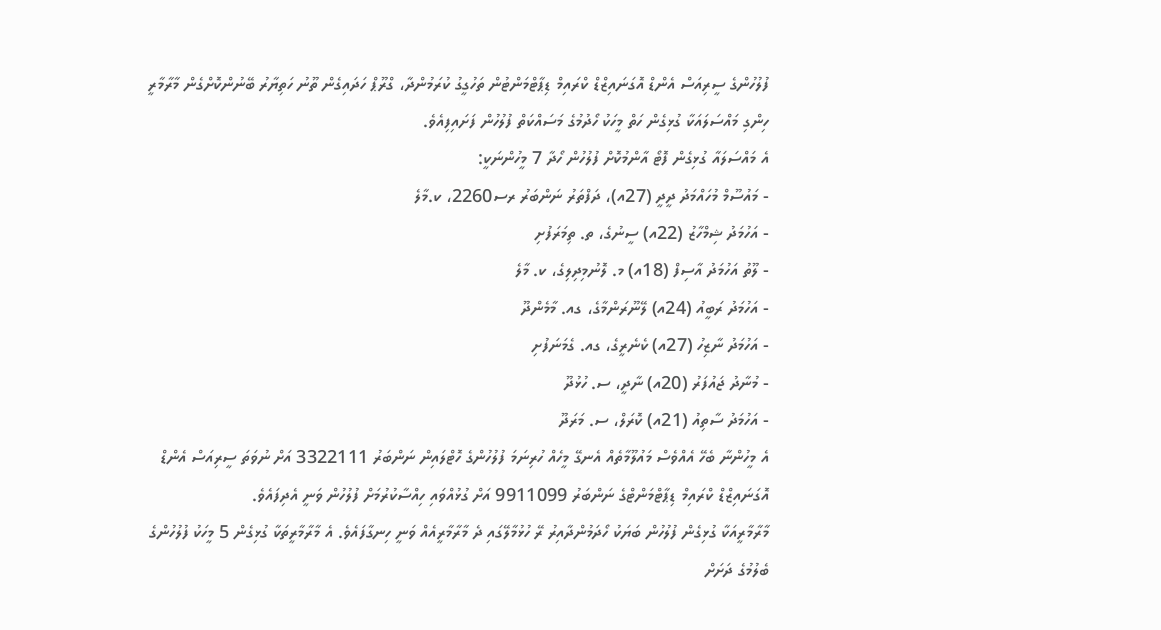ފުލުހުންގެ ސީރިއަސް އެންޑް އޮގަނައިޒްޑް ކްރައިމް ޑިޕާޓްމަންޓުން ތަހުގީގު ކުރަމުންދާ، ގްރޫޕް ހަދައިގެން ތޫނު ހަތިޔާރު ބޭނުންކޮށްގެން މާރާމާރީ ހިންގި މައްސަލައަކާ ގުޅިގެން ހަތް މީހަކު ހޯދުމުގެ މަސައްކަތް ފުލުހުން ފަށައިފިއެވެ.
އެ މައްސަލައާ ގުޅިގެން ފޮޓޯ އާންމުކޮށް ފުލުހުން ހޯދާ 7 މީހުންނަކީ:
- މައުސޫމް މުހައްމަދު ދީދީ (27އ)، ދަފްތަރު ނަންބަރު ރސ2260، ކ.މާލެ
- އަހުމަދު ޝިމްހާޒު (22އ) ސީނުގެ، ތ. ތިމަރަފުށި
- ލޫތު އަހުމަދު އާސިފް (18އ) މ. ލޮނުމިދިލިގެ، ކ. މާލެ
- އަހުމަދު ރަބީއު (24އ) ލޭނޫރަންމާގެ، ގއ. މާމެންދޫ
- އަހުމަދު ނާޒިހު (27އ) ކެނެރީގެ، ގއ. ގެމަނަފުށި
- މުނާދު ޖައުފަރު (20އ) ނާދީ، ސ. ހުޅުދޫ
- އަހުމަދު ސާތިއު (21އ) ކޮރަލް، ސ. މަރަދޫ
އެ މީހުންނާ ބެހޭ އެއްވެސް މައުލޫމާތެއް އެނގޭ މީހެއް ހުރިނަމަ ފުލުހުންގެ ހޮޓްލައިން ނަންބަރު 3322111 އަށް ނުވަތަ ސީރިއަސް އެންޑް އޮގަނައިޒްޑް ކްރައިމް ޑިޕާޓްމަންޓްގެ ނަންބަރު 9911099 އަށް ގުޅުއްވައި ހިއްސާކުރުމަށް ފުލުހުން ވަނީ އެދިފައެވެ.
މާރާމާރީއަކާ ގުޅިގެން ފުލުހުން ބަޔަކު ހޯދަމުންދާއިރު ރޭ ހުޅުމާލޭގައި ދެ މާރާމާރީއެއް ވަނީ ހިނގާފައެވެ. އެ މާރާމާރީތަކާ ގުޅިގެން 5 މީހަކު ފުލުހުންގެ ބެލުމުގެ ދަށަށް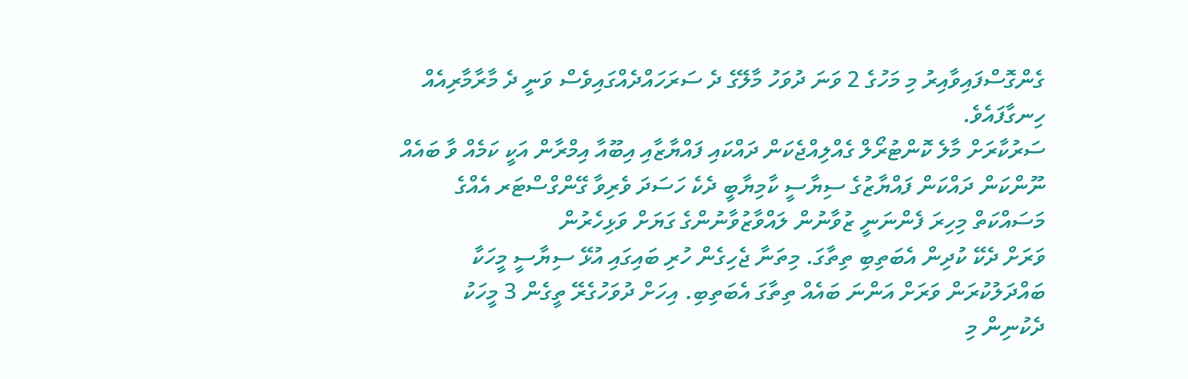ގެންގޮސްފައިވާއިރު މި މަހުގެ 2 ވަނަ ދުވަހު މާލޭގެ ދެ ސަރަހައްދެއްގައިވެސް ވަނީ ދެ މާރާމާރިއެއް ހިނގާފައެވެ.
ސަރުކާރަށް މާލެ ކޮންޓުރޯލް ގެއްލިއްޖެކަން ދައްކައި ފައްޔާޒާއި އިބޫއާ އިމްރާން އަކީ ކަމެއް ވާ ބައެއް ނޫންކަން ދައްކަން ފައްޔާޒުގެ ސިޔާސީ ކާމިޔާބީ ދެކެ ހަސަދަ ވެރިވާ ގޭންގްސްޓަރ އެއްގެ މަސައްކަތް މިހިރަ ފެންނަނީ ޒުވާނުން ލައްވާޒުވާނުންގެ ގަޔަށް ވަޅިހެރުން
ވަރަށް ދެކޭ ކުދިން އެބަތިބި ތިތާގަ. މިތަނާ ޖެހިގެން ހުރި ބައިގައި އުޅޭ ސިޔާސީ މީހަކާ ބައްދަލުކުރަން ވަރަށް އަންނަ ބައެއް ތިތާގަ އެބަތިބި. އިހަށް ދުވަހުގެރޭ ތީގެން 3 މީހަކު ދެކުނިން މި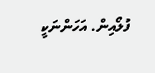ފުލޯއިން. އަހަންނަކީ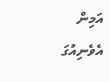އަމިން އެވެނިއުގަ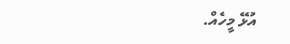އުޅޭ މީހެއް.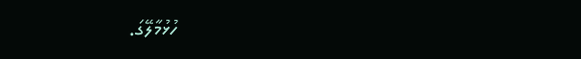ހުޅުމާލޭގަ.